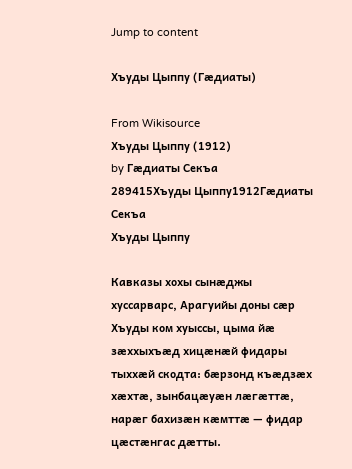Jump to content

Хъуды Цыппу (Гæдиаты)

From Wikisource
Хъуды Цыппу (1912)
by Гæдиаты Секъа
289415Хъуды Цыппу1912Гæдиаты Секъа
Хъуды Цыппу

Кавказы хохы сынæджы хуссарварс, Арагуийы доны сæр Хъуды ком хуыссы, цыма йæ зæххыхъæд хицæнæй фидары тыххæй скодта: бæрзонд къæдзæх хæхтæ, зынбацæуæн лæгæттæ, нарæг бахизæн кæмттæ — фидар цæстæнгас дæтты.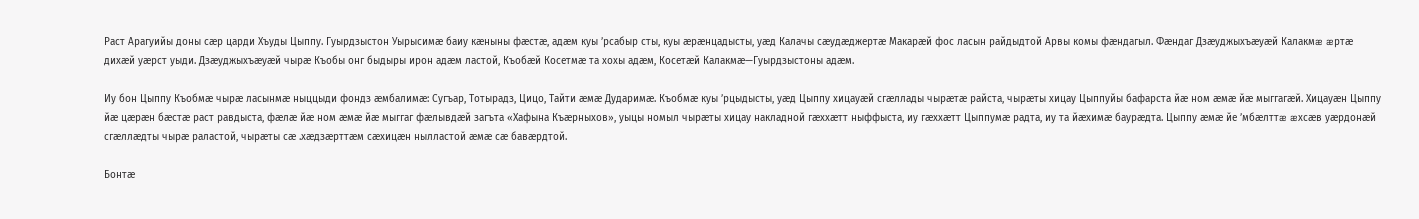Раст Арагуийы доны сæр царди Хъуды Цыппу. Гуырдзыстон Уырысимæ баиу кæныны фæстæ, адæм куы ’рсабыр сты, куы æрæнцадысты, уæд Калачы сæудæджертæ Макарæй фос ласын райдыдтой Арвы комы фæндагыл. Фæндаг Дзæуджыхъæуæй Калакмæ æртæ дихæй уæрст уыди. Дзæуджыхъæуæй чырæ Къобы онг быдыры ирон адæм ластой, Къобæй Косетмæ та хохы адæм, Косетæй Калакмæ—Гуырдзыстоны адæм.

Иу бон Цыппу Къобмæ чырæ ласынмæ ныццыди фондз æмбалимæ: Сугъар, Тотырадз, Цицо, Тайти æмæ Дударимæ. Къобмæ куы ’рцыдысты, уæд Цыппу хицауæй сгæллады чырæтæ райста, чырæты хицау Цыппуйы бафарста йæ ном æмæ йæ мыггагæй. Хицауæн Цыппу йæ цæрæн бæстæ раст равдыста, фæлæ йæ ном æмæ йæ мыггаг фæлывдæй загъта «Хафына Къæрныхов», уыцы номыл чырæты хицау накладной гæххæтт ныффыста, иу гæххæтт Цыппумæ радта, иу та йæхимæ баурæдта. Цыппу æмæ йе ’мбæлттæ æхсæв уæрдонæй сгæллæдты чырæ раластой, чырæты сæ .хæдзæрттæм сæхицæн нылластой æмæ сæ бавæрдтой.

Бонтæ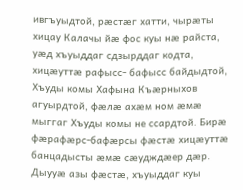ивгъуыдтой, рæстæг хатти, чырæты хицау Калачы йæ фос куы нæ райста, уæд хъуыддаг сдзырддаг кодта, хицæуттæ рафысс- бафысс байдыдтой, Хъуды комы Хафына Къæрныхов агуырдтой, фæлæ ахæм ном æмæ мыггаг Хъуды комы не ссардтой. Бирæ фæрафæрс-бафæрсы фæстæ хицæуттæ банцадысты æмæ сæудждæер дæр. Дыууæ азы фæстæ, хъуыддаг куы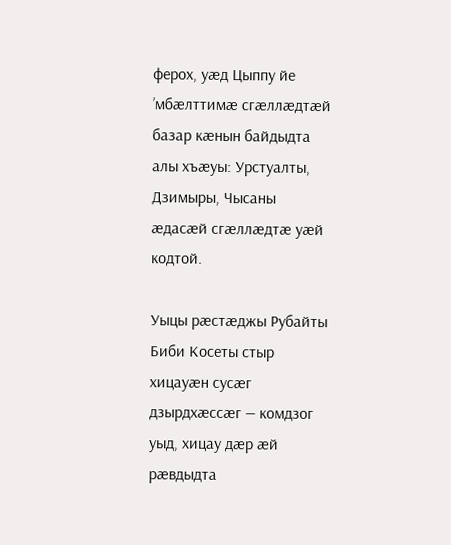ферох, уæд Цыппу йе ’мбæлттимæ сгæллæдтæй базар кæнын байдыдта алы хъæуы: Урстуалты, Дзимыры, Чысаны æдасæй сгæллæдтæ уæй кодтой.

Уыцы рæстæджы Рубайты Биби Косеты стыр хицауæн сусæг дзырдхæссæг — комдзог уыд, хицау дæр æй рæвдыдта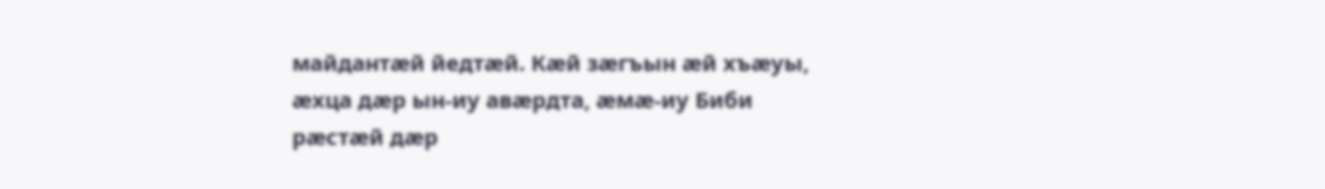майдантæй йедтæй. Кæй зæгъын æй хъæуы, æхца дæр ын-иу авæрдта, æмæ-иу Биби рæстæй дæр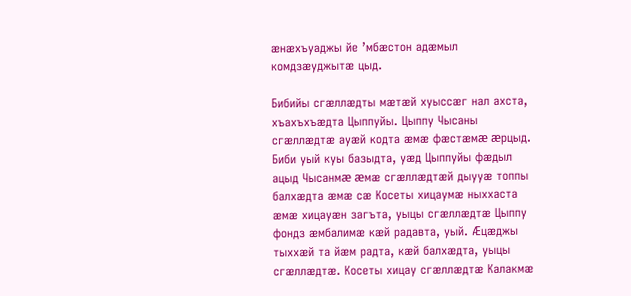æнæхъуаджы йе ’мбæстон адæмыл комдзæуджытæ цыд.

Бибийы сгæллæдты мæтæй хуыссæг нал ахста, хъахъхъæдта Цыппуйы. Цыппу Чысаны сгæллæдтæ ауæй кодта æмæ фæстæмæ æрцыд. Биби уый куы базыдта, уæд Цыппуйы фæдыл ацыд Чысанмæ æмæ сгæллæдтæй дыууæ топпы балхæдта æмæ сæ Косеты хицаумæ ныххаста æмæ хицауæн загъта, уыцы сгæллæдтæ Цыппу фондз æмбалимæ кæй радавта, уый. Æцæджы тыххæй та йæм радта, кæй балхæдта, уыцы сгæллæдтæ. Косеты хицау сгæллæдтæ Калакмæ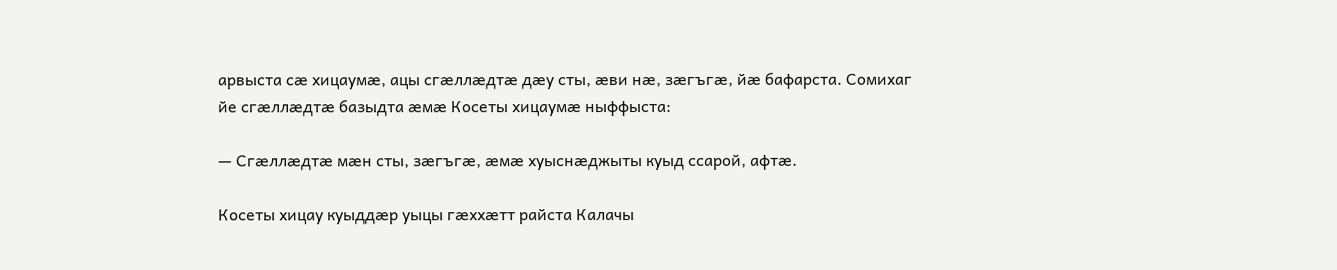арвыста сæ хицаумæ, ацы сгæллæдтæ дæу сты, æви нæ, зæгъгæ, йæ бафарста. Сомихаг йе сгæллæдтæ базыдта æмæ Косеты хицаумæ ныффыста:

— Сгæллæдтæ мæн сты, зæгъгæ, æмæ хуыснæджыты куыд ссарой, афтæ.

Косеты хицау куыддæр уыцы гæххæтт райста Калачы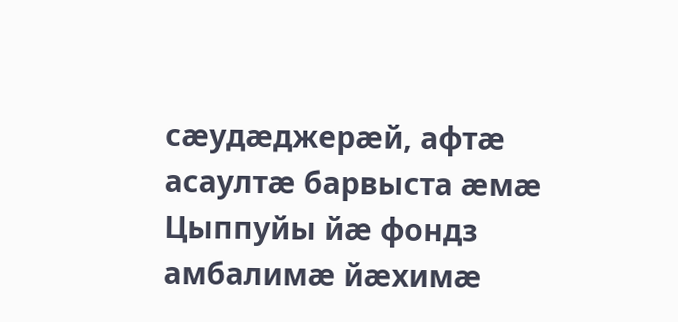сæудæджерæй, афтæ асаултæ барвыста æмæ Цыппуйы йæ фондз амбалимæ йæхимæ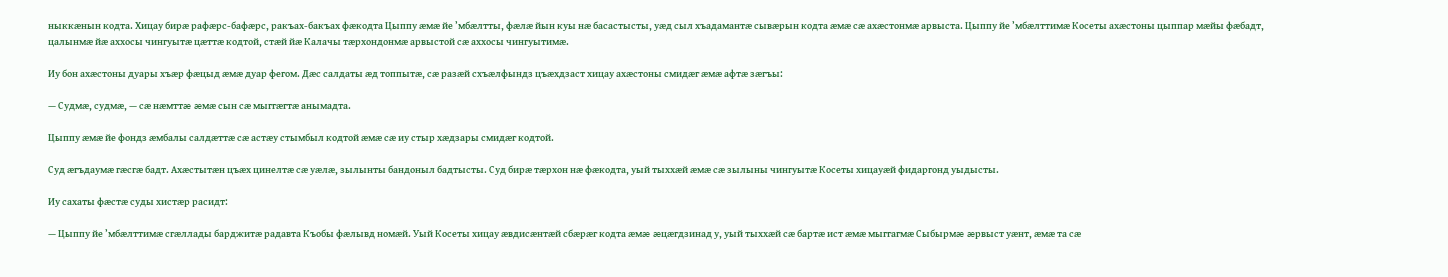ныккæнын кодта. Хицау бирæ рафæрс-бафæрс, ракъах-бакъах фæкодта Цыппу æмæ йе ’мбæлтты, фæлæ йын куы нæ басастысты, уæд сыл хъадамантæ сывæрын кодта æмæ сæ ахæстонмæ арвыста. Цыппу йе ’мбæлттимæ Косеты ахæстоны цыппар мæйы фæбадт, цалынмæ йæ аххосы чингуытæ цæттæ кодтой, стæй йæ Калачы тæрхондонмæ арвыстой сæ аххосы чингуытимæ.

Иу бон ахæстоны дуары хъæр фæцыд æмæ дуар фегом. Дæс салдаты æд топпытæ, сæ разæй схъæлфындз цъæхдзаст хицау ахæстоны смидæг æмæ афтæ зæгъы:

— Судмæ, судмæ, — сæ нæмттæ æмæ сын сæ мыггæгтæ анымадта.

Цыппу æмæ йе фондз æмбалы салдæттæ сæ астæу стымбыл кодтой æмæ сæ иу стыр хæдзары смидæг кодтой.

Суд æгъдаумæ гæсгæ бадт. Ахæстытæн цъæх цинелтæ сæ уæлæ, зылынты бандоныл бадтысты. Суд бирæ тæрхон нæ фæкодта, уый тыххæй æмæ сæ зылыны чингуытæ Косеты хицауæй фидаргонд уыдысты.

Иу сахаты фæстæ суды хистæр расидт:

— Цыппу йе ’мбæлттимæ сгæллады барджитæ радавта Къобы фæлывд номæй. Уый Косеты хицау æвдисæнтæй сбæрæг кодта æмæ æцæгдзинад у, уый тыххæй сæ бартæ ист æмæ мыггагмæ Сыбырмæ æрвыст уæнт, æмæ та сæ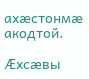ахæстонмæ акодтой.

Æхсæвы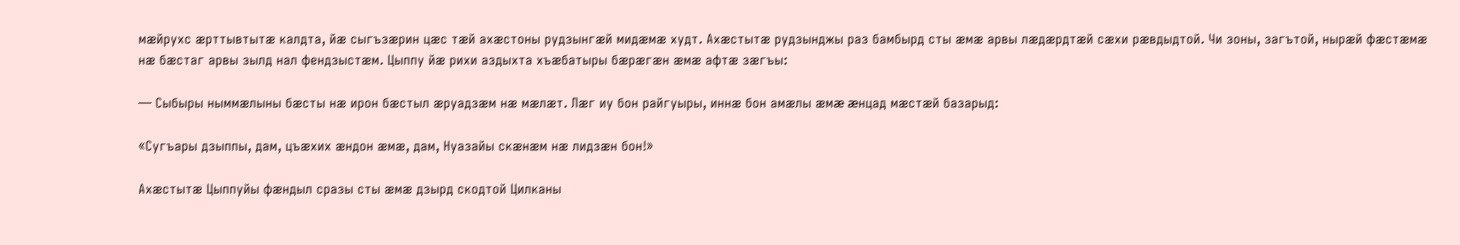мæйрухс æрттывтытæ калдта, йæ сыгъзæрин цæс тæй ахæстоны рудзынгæй мидæмæ худт. Ахæстытæ рудзынджы раз бамбырд сты æмæ арвы лæдæрдтæй сæхи рæвдыдтой. Чи зоны, загътой, нырæй фæстæмæ нæ бæстаг арвы зылд нал фендзыстæм. Цыппу йæ рихи аздыхта хъæбатыры бæрæгæн æмæ афтæ зæгъы:

— Сыбыры ныммæлыны бæсты нæ ирон бæстыл æруадзæм нæ мæлæт. Лæг иу бон райгуыры, иннæ бон амæлы æмæ æнцад мæстæй базарыд:

«Сугъары дзыппы, дам, цъæхих æндон æмæ, дам, Нуазайы скæнæм нæ лидзæн бон!»

Ахæстытæ Цыппуйы фæндыл сразы сты æмæ дзырд скодтой Цилканы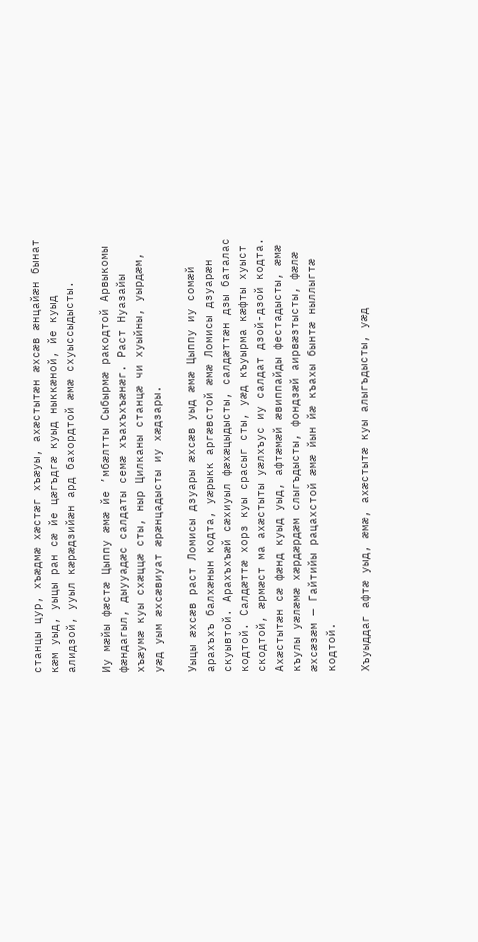станцы цур, хъæдмæ хæстæг хъæуы, ахæстытæн æхсæв æнцайæн бынат кæм уыд, уыцы ран сæ йе цæгъдгæ куыд ныккæной, йе куыд алидзой, ууыл кæрæдзийæн ард бахордтой æмæ схуыссыдысты.

Иу мæйы фæстæ Цыппу æмæ йе ’мбæлтты Сыбырмæ ракодтой Арвыкомы фæндагыл, дыууадæс салдаты семæ хъахъхъæнæг. Раст Нуазайы хъæумæ куы схæццæ сты, ныр Цилканы станцæ чи хуыйны, уырдæм, уæд уым æхсæвиуат æрæнцадысты иу хæдзары.

Уыцы æхсæв раст Ломисы дзуары æхсæв уыд æмæ Цыппу иу сомæй арахъхъ балхæнын кодта, уæрыкк аргæвстой æмæ Ломисы дзуарæн скуывтой. Арахъхъæй сæхиуыл фæхæцыдысты, салдæттæн дзы баталас кодтой. Салдæттæ хорз куы срасыг сты, уæд къуырма кæфты хуыст скодтой, æрмæст ма ахæстыты уæлхъус иу салдат дзой-дзой кодта. Ахæстытæн сæ фæнд куыд уыд, афтæмæй æвиппайды фестадысты, æмæ къулы уæлæмæ хæрдæрдæм слыгъдысты, фондзæй аирвæзтысты, фæлæ æхсæзæм — Гайтийы рацахстой æмæ йын йæ къахы бынтæ ныллыгтæ кодтой.

Хъуыддаг афтæ уыд, æмæ, ахæстытæ куы алыгъдысты, уæд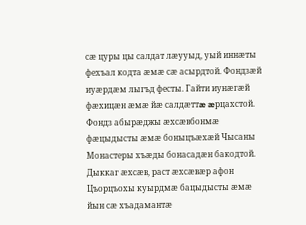сæ цуры цы салдат лæууыд, уый иннæты фехъал кодта æмæ сæ асырдтой. Фондзæй иуæрдæм лыгъд фесты. Гайти иунæгæй фæхицæн æмæ йæ салдæттæ æрцахстой. Фондз абырæджы æхсæвбонмæ фæцыдысты æмæ боныцъæхæй Чысаны Монастеры хъæды бонасадæн бакодтой. Дыккаг æхсæв, раст æхсæвæр афон Цъорцъохы куырдмæ бацыдысты æмæ йын сæ хъадамантæ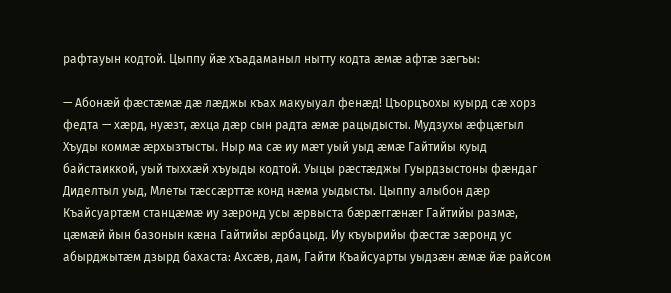рафтауын кодтой. Цыппу йæ хъадаманыл нытту кодта æмæ афтæ зæгъы:

— Абонæй фæстæмæ дæ лæджы къах макуыуал фенæд! Цъорцъохы куырд сæ хорз федта — хæрд, нуæзт, æхца дæр сын радта æмæ рацыдысты. Мудзухы æфцæгыл Хъуды коммæ æрхызтысты. Ныр ма сæ иу мæт уый уыд æмæ Гайтийы куыд байстаиккой, уый тыххæй хъуыды кодтой. Уыцы рæстæджы Гуырдзыстоны фæндаг Диделтыл уыд, Млеты тæссæрттæ конд нæма уыдысты. Цыппу алыбон дæр Къайсуартæм станцæмæ иу зæронд усы æрвыста бæрæггæнæг Гайтийы размæ, цæмæй йын базонын кæна Гайтийы æрбацыд. Иу къуырийы фæстæ зæронд ус абырджытæм дзырд бахаста: Ахсæв, дам, Гайти Къайсуарты уыдзæн æмæ йæ райсом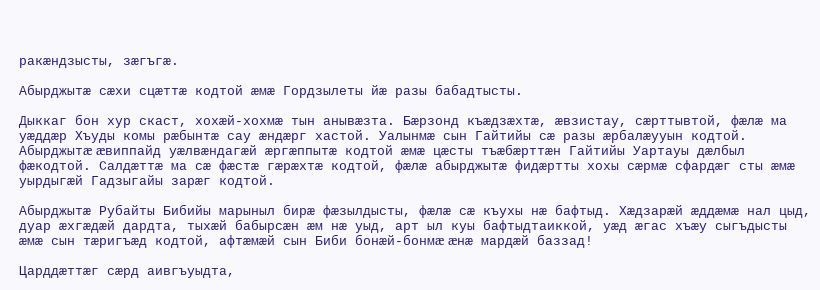ракæндзысты, зæгъгæ.

Абырджытæ сæхи сцæттæ кодтой æмæ Гордзылеты йæ разы бабадтысты.

Дыккаг бон хур скаст, хохæй-хохмæ тын анывæзта. Бæрзонд къæдзæхтæ, æвзистау, сæрттывтой, фæлæ ма уæддæр Хъуды комы рæбынтæ сау æндæрг хастой. Уалынмæ сын Гайтийы сæ разы æрбалæууын кодтой. Абырджытæ æвиппайд уæлвæндагæй æргæппытæ кодтой æмæ цæсты тъæбæрттæн Гайтийы Уартауы дæлбыл фæкодтой. Салдæттæ ма сæ фæстæ гæрæхтæ кодтой, фæлæ абырджытæ фидæртты хохы сæрмæ сфардæг сты æмæ уырдыгæй Гадзыгайы зарæг кодтой.

Абырджытæ Рубайты Бибийы марыныл бирæ фæзылдысты, фæлæ сæ къухы нæ бафтыд. Хæдзарæй æддæмæ нал цыд, дуар æхгæдæй дардта, тыхæй бабырсæн æм нæ уыд, арт ыл куы бафтыдтаиккой, уæд æгас хъæу сыгъдысты æмæ сын тæригъæд кодтой, афтæмæй сын Биби бонæй-бонмæ æнæ мардæй баззад!

Царддæттæг сæрд аивгъуыдта,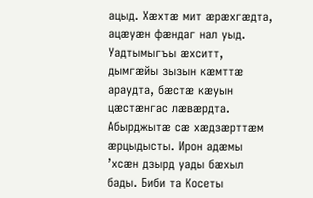ацыд. Хæхтæ мит æрæхгæдта, ацæуæн фæндаг нал уыд. Уадтымыгъы æхситт, дымгæйы зызын кæмттæ араудта, бæстæ кæуын цæстæнгас лæвæрдта. Абырджытæ сæ хæдзæрттæм æрцыдысты. Ирон адæмы ’хсæн дзырд уады бæхыл бады. Биби та Косеты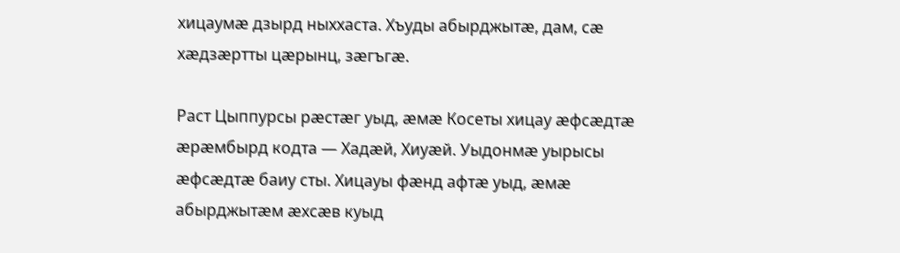хицаумæ дзырд ныххаста. Хъуды абырджытæ, дам, сæ хæдзæртты цæрынц, зæгъгæ.

Раст Цыппурсы рæстæг уыд, æмæ Косеты хицау æфсæдтæ æрæмбырд кодта — Хадæй, Хиуæй. Уыдонмæ уырысы æфсæдтæ баиу сты. Хицауы фæнд афтæ уыд, æмæ абырджытæм æхсæв куыд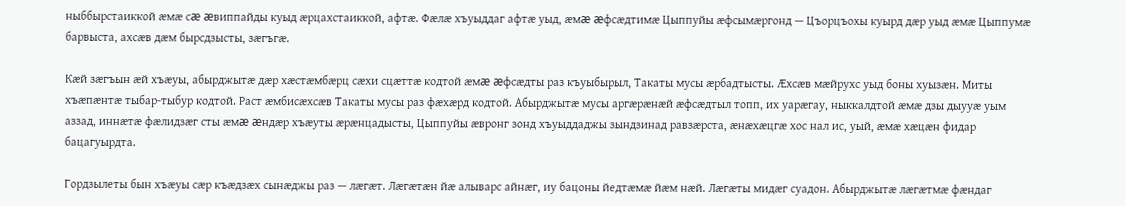ныббырстаиккой æмæ сæ æвиппайды куыд æрцахстаиккой, афтæ. Фæлæ хъуыддаг афтæ уыд, æмæ æфсæдтимæ Цыппуйы æфсымæргонд — Цъорцъохы куырд дæр уыд æмæ Цыппумæ барвыста, ахсæв дæм бырсдзысты, зæгъгæ.

Кæй зæгъын æй хъæуы, абырджытæ дæр хæстæмбæрц сæхи сцæттæ кодтой æмæ æфсæдты раз къуыбырыл, Такаты мусы æрбадтысты. Æхсæв мæйрухс уыд боны хуызæн. Миты хъæпæнтæ тыбар-тыбур кодтой. Раст æмбисæхсæв Такаты мусы раз фæхæрд кодтой. Абырджытæ мусы аргæрæнæй æфсæдтыл топп, их уарæгау, ныккалдтой æмæ дзы дыууæ уым аззад, иннæтæ фæлидзæг сты æмæ æндæр хъæуты æрæнцадысты, Цыппуйы æвронг зонд хъуыддаджы зындзинад равзæрста, æнæхæцгæ хос нал ис, уый, æмæ хæцæн фидар бацагуырдта.

Гордзылеты бын хъæуы сæр къæдзæх сынæджы раз — лæгæт. Лæгæтæн йæ алыварс айнæг, иу бацоны йедтæмæ йæм нæй. Лæгæты мидæг суадон. Абырджытæ лæгæтмæ фæндаг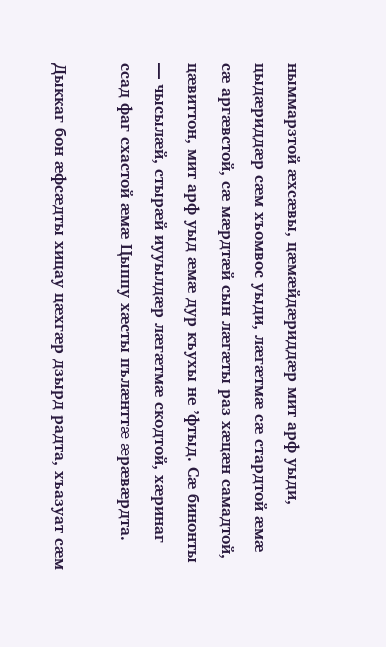ныммарзтой æхсæвы, цæмæйдæриддæр мит арф уыди, цыдæриддæр сæм хъомвос уыди, лæгæтмæ сæ стардтой æмæ сæ аргæвстой, сæ мæрдтæй сын лæгæты раз хæцæн самадтой, цæвиттон, мит арф уыд æмæ дур къухы не ’фтыд. Сæ бинонты — чысылæй, стырæй иууылдæр лæгæтмæ скодтой, хæринаг ссад фаг схастой æмæ Цыппу хæсты пълæнттæ æрæвæрдта.

Дыккаг бон æфсæдты хицау цæхгæр дзырд радта, хъазуат сæм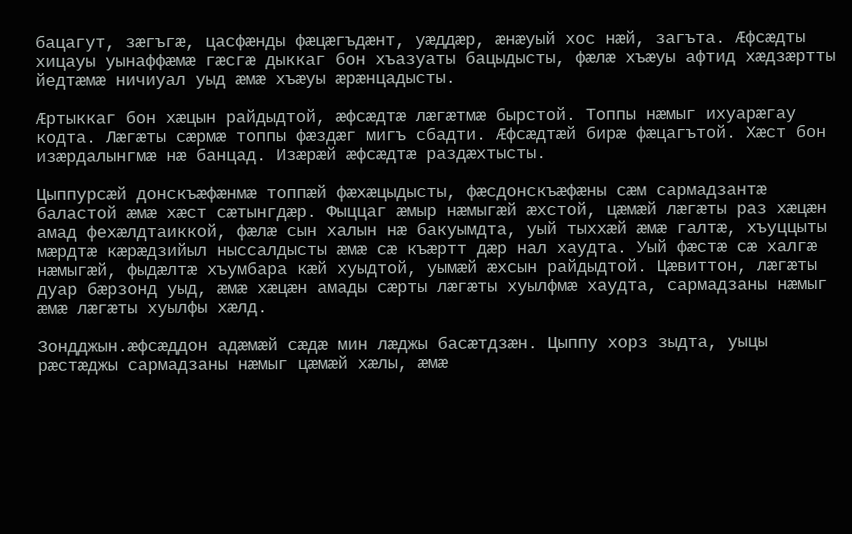бацагут, зæгъгæ, цасфæнды фæцæгъдæнт, уæддæр, æнæуый хос нæй, загъта. Æфсæдты хицауы уынаффæмæ гæсгæ дыккаг бон хъазуаты бацыдысты, фæлæ хъæуы афтид хæдзæртты йедтæмæ ничиуал уыд æмæ хъæуы æрæнцадысты.

Æртыккаг бон хæцын райдыдтой, æфсæдтæ лæгæтмæ бырстой. Топпы нæмыг ихуарæгау кодта. Лæгæты сæрмæ топпы фæздæг мигъ сбадти. Æфсæдтæй бирæ фæцагътой. Хæст бон изæрдалынгмæ нæ банцад. Изæрæй æфсæдтæ раздæхтысты.

Цыппурсæй донскъæфæнмæ топпæй фæхæцыдысты, фæсдонскъæфæны сæм сармадзантæ баластой æмæ хæст сæтынгдæр. Фыццаг æмыр нæмыгæй æхстой, цæмæй лæгæты раз хæцæн амад фехæлдтаиккой, фæлæ сын халын нæ бакуымдта, уый тыххæй æмæ галтæ, хъуццыты мæрдтæ кæрæдзийыл ныссалдысты æмæ сæ къæртт дæр нал хаудта. Уый фæстæ сæ халгæ нæмыгæй, фыдæлтæ хъумбара кæй хуыдтой, уымæй æхсын райдыдтой. Цæвиттон, лæгæты дуар бæрзонд уыд, æмæ хæцæн амады сæрты лæгæты хуылфмæ хаудта, сармадзаны нæмыг æмæ лæгæты хуылфы хæлд.

Зондджын.æфсæддон адæмæй сæдæ мин лæджы басæтдзæн. Цыппу хорз зыдта, уыцы рæстæджы сармадзаны нæмыг цæмæй хæлы, æмæ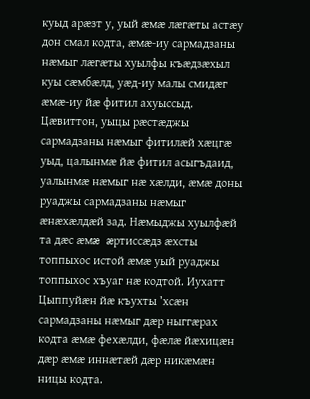куыд арæзт у, уый æмæ лæгæты астæу дон смал кодта, æмæ-иу сармадзаны нæмыг лæгæты хуылфы къæдзæхыл куы сæмбæлд, уæд-иу малы смидæг æмæ-иу йæ фитил ахуыссыд. Цæвиттон, уыцы рæстæджы сармадзаны нæмыг фитилæй хæцгæ уыд, цалынмæ йæ фитил асыгъдаид, уалынмæ нæмыг нæ хæлди, æмæ доны руаджы сармадзаны нæмыг æнæхæлдæй зад. Нæмыджы хуылфæй та дæс æмæ æртиссæдз æхсты топпыхос истой æмæ уый руаджы топпыхос хъуаг нæ кодтой. Иухатт Цыппуйæн йæ къухты ’хсæн сармадзаны нæмыг дæр ныггæрах кодта æмæ фехæлди, фæлæ йæхицæн дæр æмæ иннæтæй дæр никæмæн ницы кодта.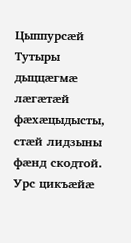Цыппурсæй Тутыры дыццæгмæ лæгæтæй фæхæцыдысты, стæй лидзыны фæнд скодтой. Урс цикъæйæ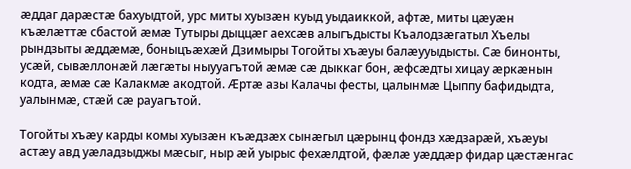æддаг дарæстæ бахуыдтой, урс миты хуызæн куыд уыдаиккой, афтæ, миты цæуæн къæлæттæ сбастой æмæ Тутыры дыццæг аехсæв алыгъдысты Къалодзæгатыл Хъелы рындзыты æддæмæ, боныцъæхæй Дзимыры Тогойты хъæуы балæууыдысты. Сæ бинонты, усæй, сывæллонæй лæгæты ныууагътой æмæ сæ дыккаг бон, æфсæдты хицау æркæнын кодта, æмæ сæ Калакмæ акодтой. Æртæ азы Калачы фесты, цалынмæ Цыппу бафидыдта, уалынмæ, стæй сæ рауагътой.

Тогойты хъæу карды комы хуызæн къæдзæх сынæгыл цæрынц фондз хæдзарæй, хъæуы астæу авд уæладзыджы мæсыг, ныр æй уырыс фехæлдтой, фæлæ уæддæр фидар цæстæнгас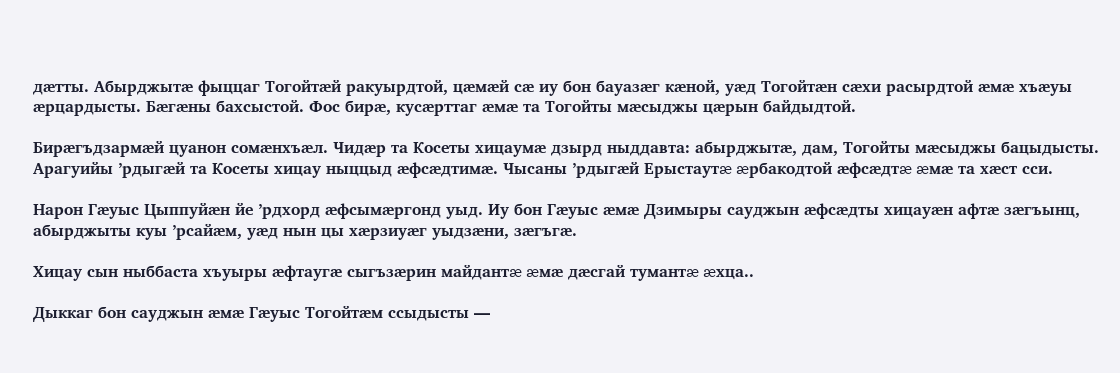дæтты. Абырджытæ фыццаг Тогойтæй ракуырдтой, цæмæй сæ иу бон бауазæг кæной, уæд Тогойтæн сæхи расырдтой æмæ хъæуы æрцардысты. Бæгæны бахсыстой. Фос бирæ, кусæрттаг æмæ та Тогойты мæсыджы цæрын байдыдтой.

Бирæгъдзармæй цуанон сомæнхъæл. Чидæр та Косеты хицаумæ дзырд ныддавта: абырджытæ, дам, Тогойты мæсыджы бацыдысты. Арагуийы ’рдыгæй та Косеты хицау ныццыд æфсæдтимæ. Чысаны ’рдыгæй Ерыстаутæ æрбакодтой æфсæдтæ æмæ та хæст сси.

Нарон Гæуыс Цыппуйæн йе ’рдхорд æфсымæргонд уыд. Иу бон Гæуыс æмæ Дзимыры сауджын æфсæдты хицауæн афтæ зæгъынц, абырджыты куы ’рсайæм, уæд нын цы хæрзиуæг уыдзæни, зæгъгæ.

Хицау сын ныббаста хъуыры æфтаугæ сыгъзæрин майдантæ æмæ дæсгай тумантæ æхца..

Дыккаг бон сауджын æмæ Гæуыс Тогойтæм ссыдысты —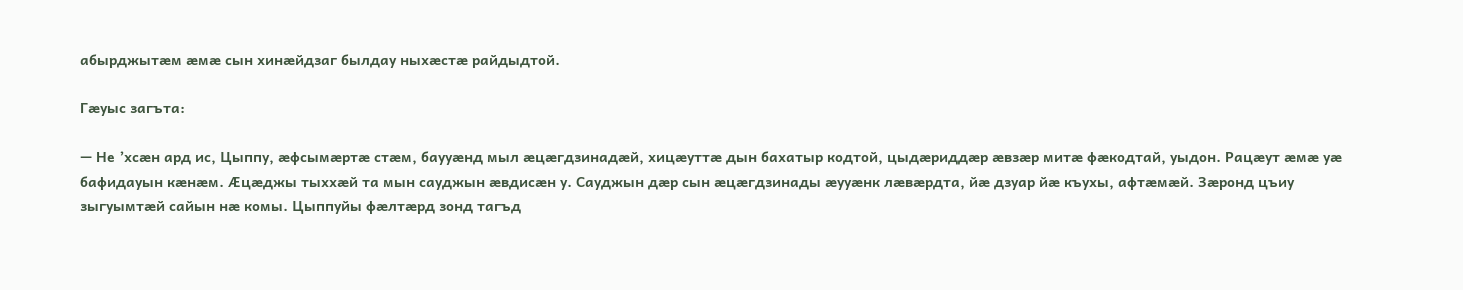абырджытæм æмæ сын хинæйдзаг былдау ныхæстæ райдыдтой.

Гæуыс загъта:

— Не ’хсæн ард ис, Цыппу, æфсымæртæ стæм, баууæнд мыл æцæгдзинадæй, хицæуттæ дын бахатыр кодтой, цыдæриддæр æвзæр митæ фæкодтай, уыдон. Рацæут æмæ уæ бафидауын кæнæм. Æцæджы тыххæй та мын сауджын æвдисæн у. Сауджын дæр сын æцæгдзинады æууæнк лæвæрдта, йæ дзуар йæ къухы, афтæмæй. Зæронд цъиу зыгуымтæй сайын нæ комы. Цыппуйы фæлтæрд зонд тагъд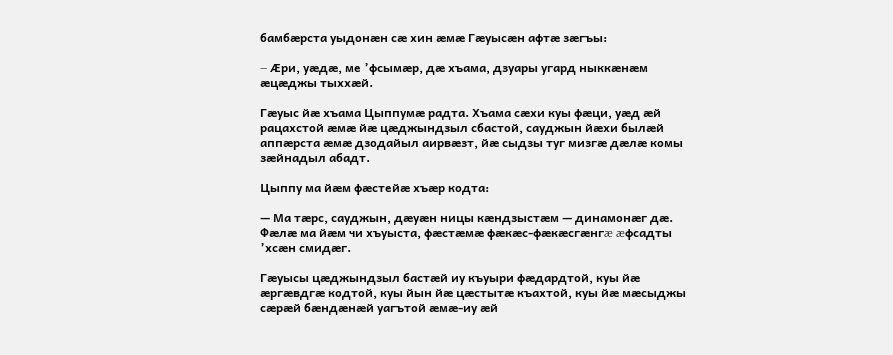бамбæрста уыдонæн сæ хин æмæ Гæуысæн афтæ зæгъы:

— Æри, уæдæ, ме ’фсымæр, дæ хъама, дзуары угард ныккæнæм æцæджы тыххæй.

Гæуыс йæ хъама Цыппумæ радта. Хъама сæхи куы фæци, уæд æй рацахстой æмæ йæ цæджындзыл сбастой, сауджын йæхи былæй аппæрста æмæ дзодайыл аирвæзт, йæ сыдзы туг мизгæ дæлæ комы зæйнадыл абадт.

Цыппу ма йæм фæстейæ хъæр кодта:

— Ма тæрс, сауджын, дæуæн ницы кæндзыстæм — динамонæг дæ. Фæлæ ма йæм чи хъуыста, фæстæмæ фæкæс-фæкæсгæнгæ æфсадты ’хсæн смидæг.

Гæуысы цæджындзыл бастæй иу къуыри фæдардтой, куы йæ æргæвдгæ кодтой, куы йын йæ цæстытæ къахтой, куы йæ мæсыджы сæрæй бæндæнæй уагътой æмæ-иу æй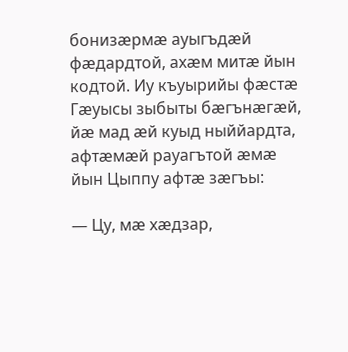бонизæрмæ ауыгъдæй фæдардтой, ахæм митæ йын кодтой. Иу къуырийы фæстæ Гæуысы зыбыты бæгънæгæй, йæ мад æй куыд ныййардта, афтæмæй рауагътой æмæ йын Цыппу афтæ зæгъы:

— Цу, мæ хæдзар,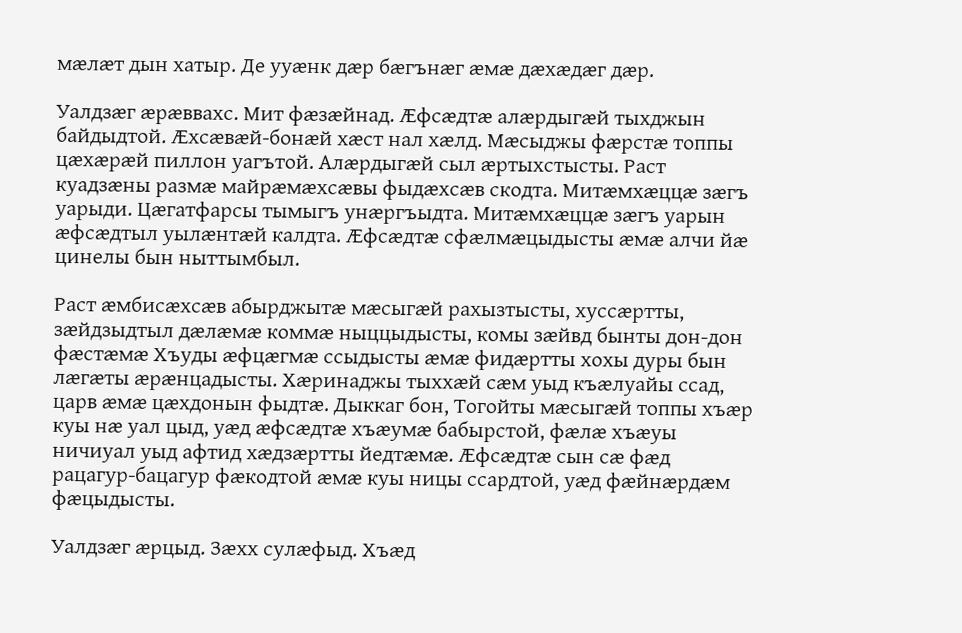мæлæт дын хатыр. Де ууæнк дæр бæгънæг æмæ дæхæдæг дæр.

Уалдзæг æрæввахс. Мит фæзæйнад. Æфсæдтæ алæрдыгæй тыхджын байдыдтой. Æхсæвæй-бонæй хæст нал хæлд. Мæсыджы фæрстæ топпы цæхæрæй пиллон уагътой. Алæрдыгæй сыл æртыхстысты. Раст куадзæны размæ майрæмæхсæвы фыдæхсæв скодта. Митæмхæццæ зæгъ уарыди. Цæгатфарсы тымыгъ унæргъыдта. Митæмхæццæ зæгъ уарын æфсæдтыл уылæнтæй калдта. Æфсæдтæ сфæлмæцыдысты æмæ алчи йæ цинелы бын ныттымбыл.

Раст æмбисæхсæв абырджытæ мæсыгæй рахызтысты, хуссæртты, зæйдзыдтыл дæлæмæ коммæ ныццыдысты, комы зæйвд бынты дон-дон фæстæмæ Хъуды æфцæгмæ ссыдысты æмæ фидæртты хохы дуры бын лæгæты æрæнцадысты. Хæринаджы тыххæй сæм уыд къæлуайы ссад, царв æмæ цæхдонын фыдтæ. Дыккаг бон, Тогойты мæсыгæй топпы хъæр куы нæ уал цыд, уæд æфсæдтæ хъæумæ бабырстой, фæлæ хъæуы ничиуал уыд афтид хæдзæртты йедтæмæ. Æфсæдтæ сын сæ фæд рацагур-бацагур фæкодтой æмæ куы ницы ссардтой, уæд фæйнæрдæм фæцыдысты.

Уалдзæг æрцыд. Зæхх сулæфыд. Хъæд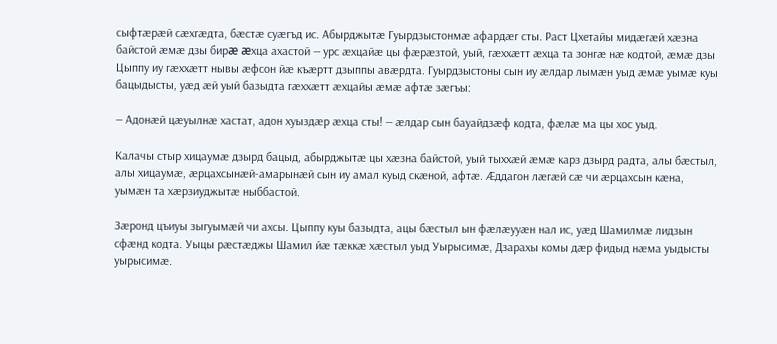сыфтæрæй сæхгæдта, бæстæ суæгъд ис. Абырджытæ Гуырдзыстонмæ афардæг сты. Раст Цхетайы мидæгæй хæзна байстой æмæ дзы бирæ æхца ахастой — урс æхцайæ цы фæрæзтой, уый, гæххæтт æхца та зонгæ нæ кодтой, æмæ дзы Цыппу иу гæххæтт нывы æфсон йæ къæртт дзыппы авæрдта. Гуырдзыстоны сын иу æлдар лымæн уыд æмæ уымæ куы бацыдысты, уæд æй уый базыдта гæххæтт æхцайы æмæ афтæ зæгъы:

— Адонæй цæуылнæ хастат, адон хуыздæр æхца сты! — æлдар сын бауайдзæф кодта, фæлæ ма цы хос уыд.

Калачы стыр хицаумæ дзырд бацыд, абырджытæ цы хæзна байстой, уый тыххæй æмæ карз дзырд радта, алы бæстыл, алы хицаумæ, æрцахсынæй-амарынæй сын иу амал куыд скæной, афтæ. Æддагон лæгæй сæ чи æрцахсын кæна, уымæн та хæрзиуджытæ ныббастой.

Зæронд цъиуы зыгуымæй чи ахсы. Цыппу куы базыдта, ацы бæстыл ын фæлæууæн нал ис, уæд Шамилмæ лидзын сфæнд кодта. Уыцы рæстæджы Шамил йæ тæккæ хæстыл уыд Уырысимæ, Дзарахы комы дæр фидыд нæма уыдысты уырысимæ.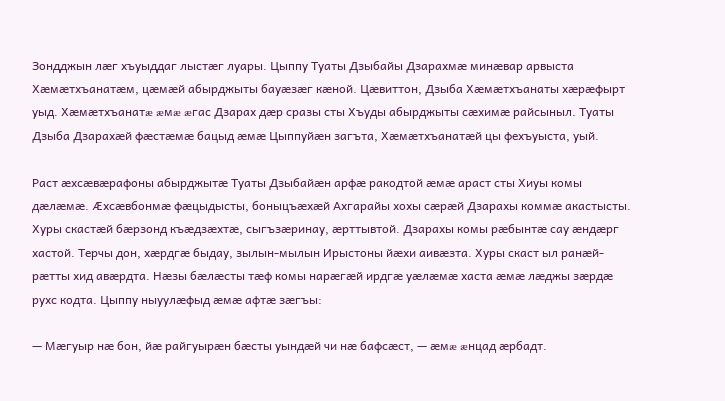Зондджын лæг хъуыддаг лыстæг луары. Цыппу Туаты Дзыбайы Дзарахмæ минæвар арвыста Хæмæтхъанатæм, цæмæй абырджыты бауæзæг кæной. Цæвиттон, Дзыба Хæмæтхъанаты хæрæфырт уыд. Хæмæтхъанатæ æмæ æгас Дзарах дæр сразы сты Хъуды абырджыты сæхимæ райсыныл. Туаты Дзыба Дзарахæй фæстæмæ бацыд æмæ Цыппуйæн загъта, Хæмæтхъанатæй цы фехъуыста, уый.

Раст æхсæвæрафоны абырджытæ Туаты Дзыбайæн арфæ ракодтой æмæ араст сты Хиуы комы дæлæмæ. Æхсæвбонмæ фæцыдысты, боныцъæхæй Ахгарайы хохы сæрæй Дзарахы коммæ акастысты. Хуры скастæй бæрзонд къæдзæхтæ, сыгъзæринау, æрттывтой. Дзарахы комы рæбынтæ сау æндæрг хастой. Терчы дон, хæрдгæ быдау, зылын-мылын Ирыстоны йæхи аивæзта. Хуры скаст ыл ранæй-рæтты хид авæрдта. Нæзы бæлæсты тæф комы нарæгæй ирдгæ уæлæмæ хаста æмæ лæджы зæрдæ рухс кодта. Цыппу ныуулæфыд æмæ афтæ зæгъы:

— Мæгуыр нæ бон, йæ райгуырæн бæсты уындæй чи нæ бафсæст, — æмæ æнцад æрбадт.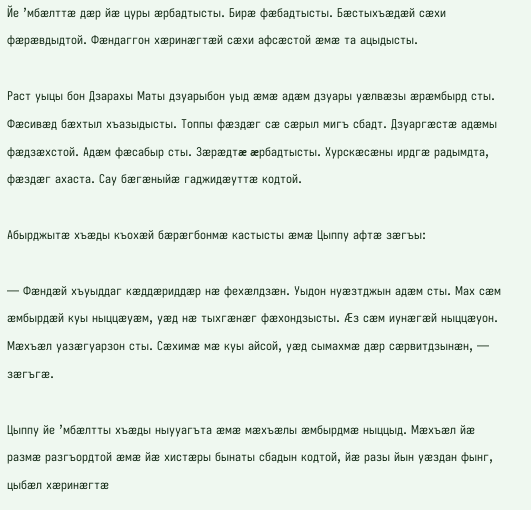Йе ’мбæлттæ дæр йæ цуры æрбадтысты. Бирæ фæбадтысты. Бæстыхъæдæй сæхи фæрæвдыдтой. Фæндаггон хæринæгтæй сæхи афсæстой æмæ та ацыдысты.

Раст уыцы бон Дзарахы Маты дзуарыбон уыд æмæ адæм дзуары уæлвæзы æрæмбырд сты. Фæсивæд бæхтыл хъазыдысты. Топпы фæздæг сæ сæрыл мигъ сбадт. Дзуаргæстæ адæмы фæдзæхстой. Адæм фæсабыр сты. Зæрæдтæ æрбадтысты. Хурскæсæны ирдгæ радымдта, фæздæг ахаста. Сау бæгæныйæ гаджидæуттæ кодтой.

Абырджытæ хъæды къохæй бæрæгбонмæ кастысты æмæ Цыппу афтæ зæгъы:

— Фæндæй хъуыддаг кæддæриддæр нæ фехæлдзæн. Уыдон нуæзтджын адæм сты. Мах сæм æмбырдæй куы ныццæуæм, уæд нæ тыхгæнæг фæхондзысты. Æз сæм иунæгæй ныццæуон. Мæхъæл уазæгуарзон сты. Сæхимæ мæ куы айсой, уæд сымахмæ дæр сæрвитдзынæн, — зæгъгæ.

Цыппу йе ’мбæлтты хъæды ныууагъта æмæ мæхъæлы æмбырдмæ ныццыд. Мæхъæл йæ размæ разгъордтой æмæ йæ хистæры бынаты сбадын кодтой, йæ разы йын уæздан фынг, цыбæл хæринæгтæ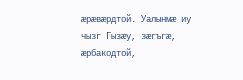æрæвæрдтой. Уалынмæ иу чызг Гызæу, зæгъгæ, æрбакодтой,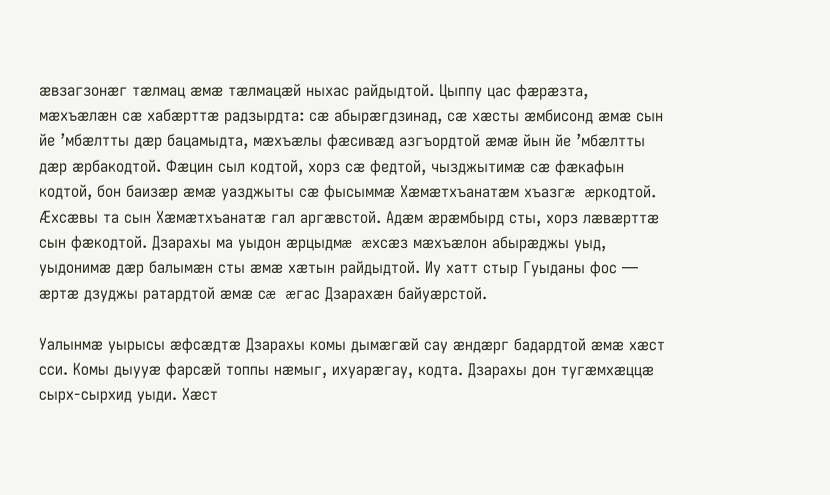æвзагзонæг тæлмац æмæ тæлмацæй ныхас райдыдтой. Цыппу цас фæрæзта, мæхъæлæн сæ хабæрттæ радзырдта: сæ абырæгдзинад, сæ хæсты æмбисонд æмæ сын йе ’мбæлтты дæр бацамыдта, мæхъæлы фæсивæд азгъордтой æмæ йын йе ’мбæлтты дæр æрбакодтой. Фæцин сыл кодтой, хорз сæ федтой, чызджытимæ сæ фæкафын кодтой, бон баизæр æмæ уазджыты сæ фысыммæ Хæмæтхъанатæм хъазгæ æркодтой. Æхсæвы та сын Хæмæтхъанатæ гал аргæвстой. Адæм æрæмбырд сты, хорз лæвæрттæ сын фæкодтой. Дзарахы ма уыдон æрцыдмæ æхсæз мæхъæлон абырæджы уыд, уыдонимæ дæр балымæн сты æмæ хæтын райдыдтой. Иу хатт стыр Гуыданы фос — æртæ дзуджы ратардтой æмæ сæ æгас Дзарахæн байуæрстой.

Уалынмæ уырысы æфсæдтæ Дзарахы комы дымæгæй сау æндæрг бадардтой æмæ хæст сси. Комы дыууæ фарсæй топпы нæмыг, ихуарæгау, кодта. Дзарахы дон тугæмхæццæ сырх-сырхид уыди. Хæст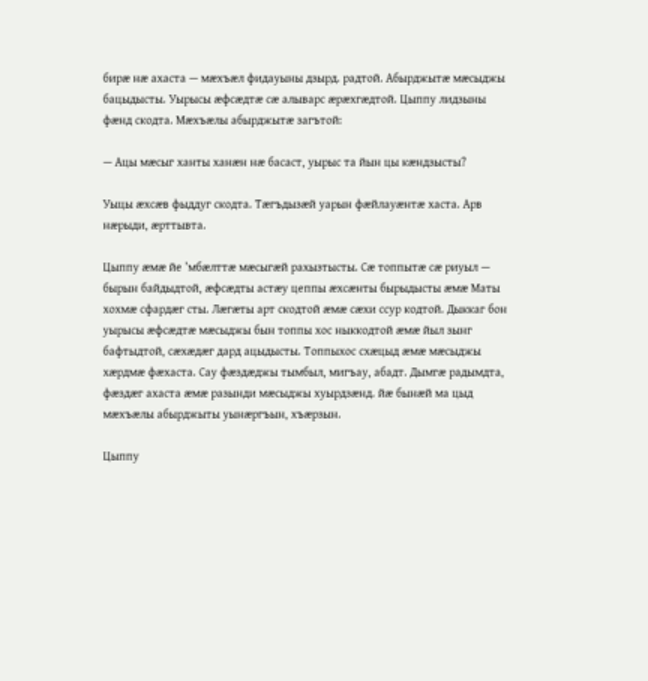бирæ нæ ахаста — мæхъæл фидауыны дзырд. радтой. Абырджытæ мæсыджы бацыдысты. Уырысы æфсæдтæ сæ алыварс æрæхгæдтой. Цыппу лидзыны фæнд скодта. Мæхъæлы абырджытæ загътой:

— Ацы мæсыг ханты ханæн нæ басаст, уырыс та йын цы кæндзысты?

Уыцы æхсæв фыддуг скодта. Тæгъдызæй уарын фæйлауæнтæ хаста. Арв нæрыди, æрттывта.

Цыппу æмæ йе ’мбæлттæ мæсыгæй рахызтысты. Сæ топпытæ сæ риуыл — бырын байдыдтой, æфсæдты астæу цеппы æхсæнты бырыдысты æмæ Маты хохмæ сфардæг сты. Лæгæты арт скодтой æмæ сæхи ссур кодтой. Дыккаг бон уырысы æфсæдтæ мæсыджы бын топпы хос ныккодтой æмæ йыл зынг бафтыдтой, сæхæдæг дард ацыдысты. Топпыхос схæцыд æмæ мæсыджы хæрдмæ фæхаста. Сау фæздæджы тымбыл, мигъау, абадт. Дымгæ радымдта, фæздæг ахаста æмæ разынди мæсыджы хуырдзæнд. йæ бынæй ма цыд мæхъæлы абырджыты уынæргъын, хъæрзын.

Цыппу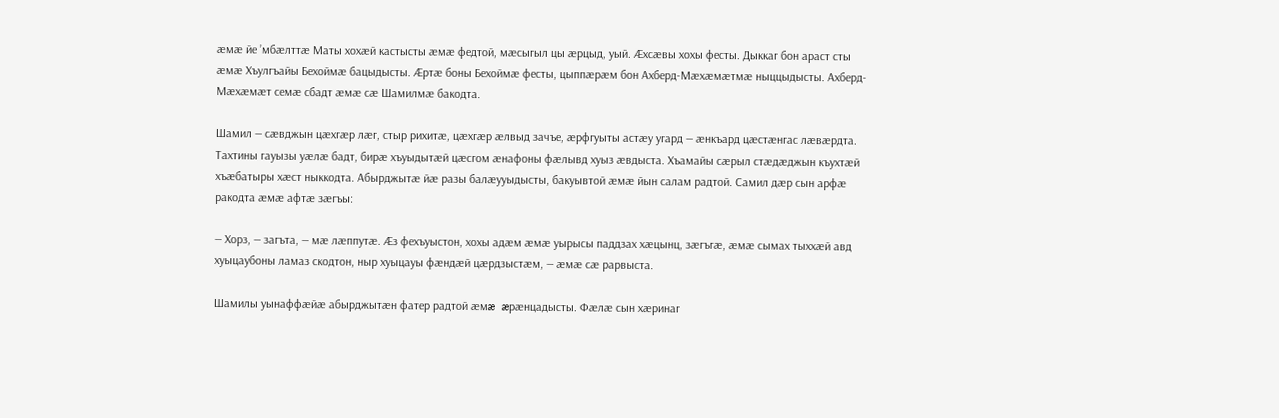æмæ йе ’мбæлттæ Маты хохæй кастысты æмæ федтой, мæсыгыл цы æрцыд, уый. Æхсæвы хохы фесты. Дыккаг бон араст сты æмæ Хъулгъайы Бехоймæ бацыдысты. Æртæ боны Бехоймæ фесты, цыппæрæм бон Ахберд-Мæхæмæтмæ ныццыдысты. Ахберд-Мæхæмæт семæ сбадт æмæ сæ Шамилмæ бакодта.

Шамил — сæвджын цæхгæр лæг, стыр рихитæ, цæхгæр æлвыд зачъе, æрфгуыты астæу угард — æнкъард цæстæнгас лæвæрдта. Тахтины гауызы уæлæ бадт, бирæ хъуыдытæй цæсгом æнафоны фæлывд хуыз æвдыста. Хъамайы сæрыл стæдæджын къухтæй хъæбатыры хæст ныккодта. Абырджытæ йæ разы балæууыдысты, бакуывтой æмæ йын салам радтой. Самил дæр сын арфæ ракодта æмæ афтæ зæгъы:

— Хорз, — загъта, — мæ лæппутæ. Æз фехъуыстон, хохы адæм æмæ уырысы паддзах хæцынц, зæгъгæ, æмæ сымах тыххæй авд хуыцаубоны ламаз скодтон, ныр хуыцауы фæндæй цæрдзыстæм, — æмæ сæ рарвыста.

Шамилы уынаффæйæ абырджытæн фатер радтой æмæ æрæнцадысты. Фæлæ сын хæринаг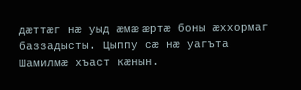дæттæг нæ уыд æмæ æртæ боны æххормаг баззадысты. Цыппу сæ нæ уагъта Шамилмæ хъаст кæнын.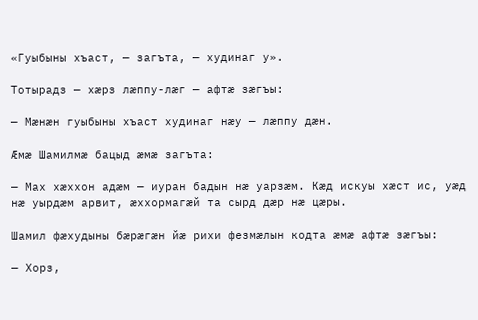«Гуыбыны хъаст, — загъта, — худинаг у».

Тотырадз — хæрз лæппу-лæг — афтæ зæгъы:

— Мæнæн гуыбыны хъаст худинаг нæу — лæппу дæн.

Æмæ Шамилмæ бацыд æмæ загъта:

— Мах хæххон адæм — иуран бадын нæ уарзæм. Кæд искуы хæст ис, уæд нæ уырдæм арвит, æххормагæй та сырд дæр нæ цæры.

Шамил фæхудыны бæрæгæн йæ рихи фезмæлын кодта æмæ афтæ зæгъы:

— Хорз,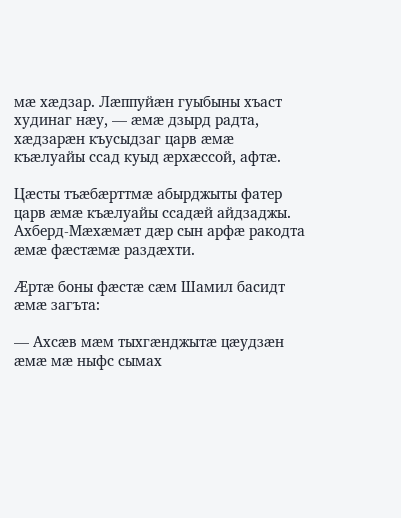мæ хæдзар. Лæппуйæн гуыбыны хъаст худинаг нæу, — æмæ дзырд радта, хæдзарæн къусыдзаг царв æмæ къæлуайы ссад куыд æрхæссой, афтæ.

Цæсты тъæбæрттмæ абырджыты фатер царв æмæ къæлуайы ссадæй айдзаджы. Ахберд-Мæхæмæт дæр сын арфæ ракодта æмæ фæстæмæ раздæхти.

Æртæ боны фæстæ сæм Шамил басидт æмæ загъта:

— Ахсæв мæм тыхгæнджытæ цæудзæн æмæ мæ ныфс сымах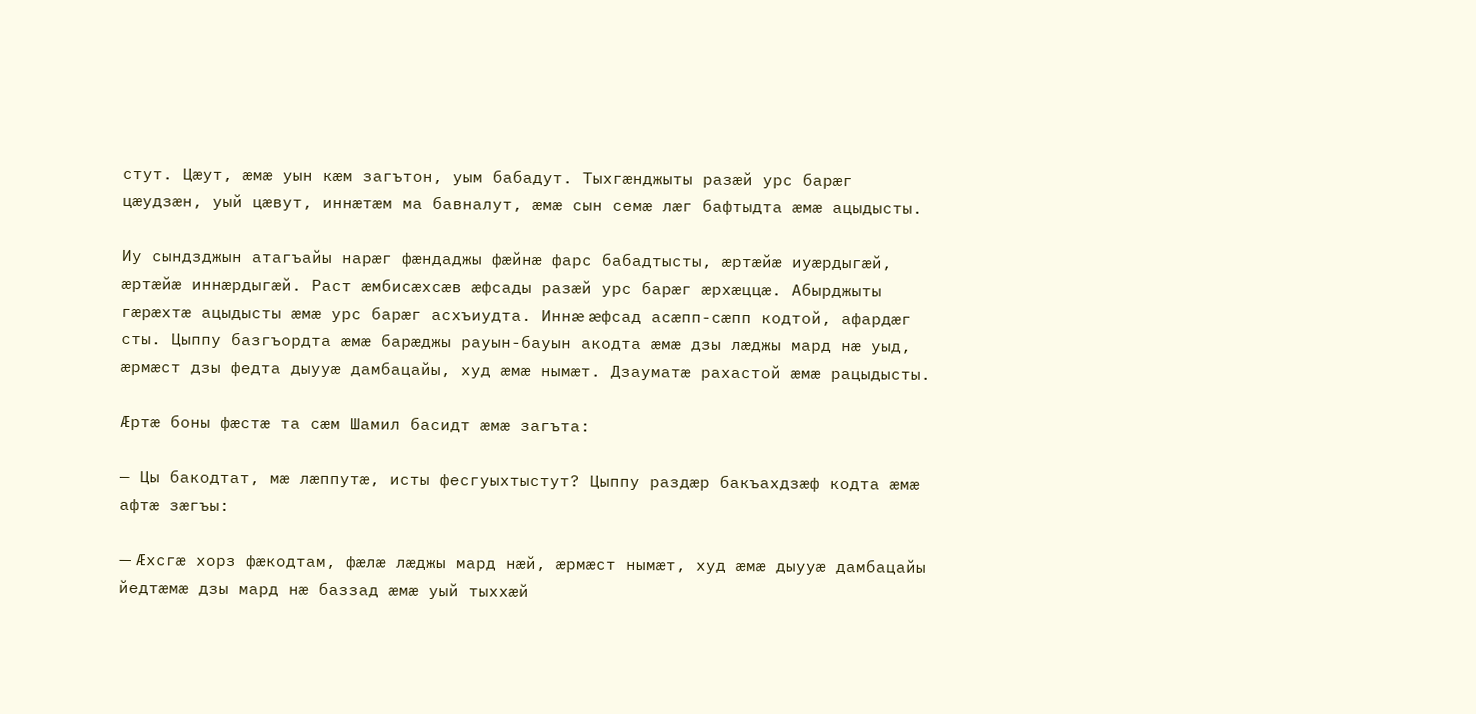стут. Цæут, æмæ уын кæм загътон, уым бабадут. Тыхгæнджыты разæй урс барæг цæудзæн, уый цæвут, иннæтæм ма бавналут, æмæ сын семæ лæг бафтыдта æмæ ацыдысты.

Иу сындзджын атагъайы нарæг фæндаджы фæйнæ фарс бабадтысты, æртæйæ иуæрдыгæй, æртæйæ иннæрдыгæй. Раст æмбисæхсæв æфсады разæй урс барæг æрхæццæ. Абырджыты гæрæхтæ ацыдысты æмæ урс барæг асхъиудта. Иннæ æфсад асæпп-сæпп кодтой, афардæг сты. Цыппу базгъордта æмæ барæджы рауын-бауын акодта æмæ дзы лæджы мард нæ уыд, æрмæст дзы федта дыууæ дамбацайы, худ æмæ нымæт. Дзауматæ рахастой æмæ рацыдысты.

Æртæ боны фæстæ та сæм Шамил басидт æмæ загъта:

— Цы бакодтат, мæ лæппутæ, исты фесгуыхтыстут? Цыппу раздæр бакъахдзæф кодта æмæ афтæ зæгъы:

— Æхсгæ хорз фæкодтам, фæлæ лæджы мард нæй, æрмæст нымæт, худ æмæ дыууæ дамбацайы йедтæмæ дзы мард нæ баззад æмæ уый тыххæй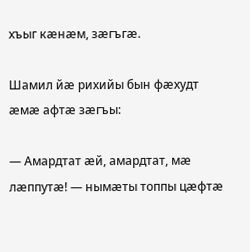хъыг кæнæм, зæгъгæ.

Шамил йæ рихийы бын фæхудт æмæ афтæ зæгъы:

— Амардтат æй, амардтат, мæ лæппутæ! — нымæты топпы цæфтæ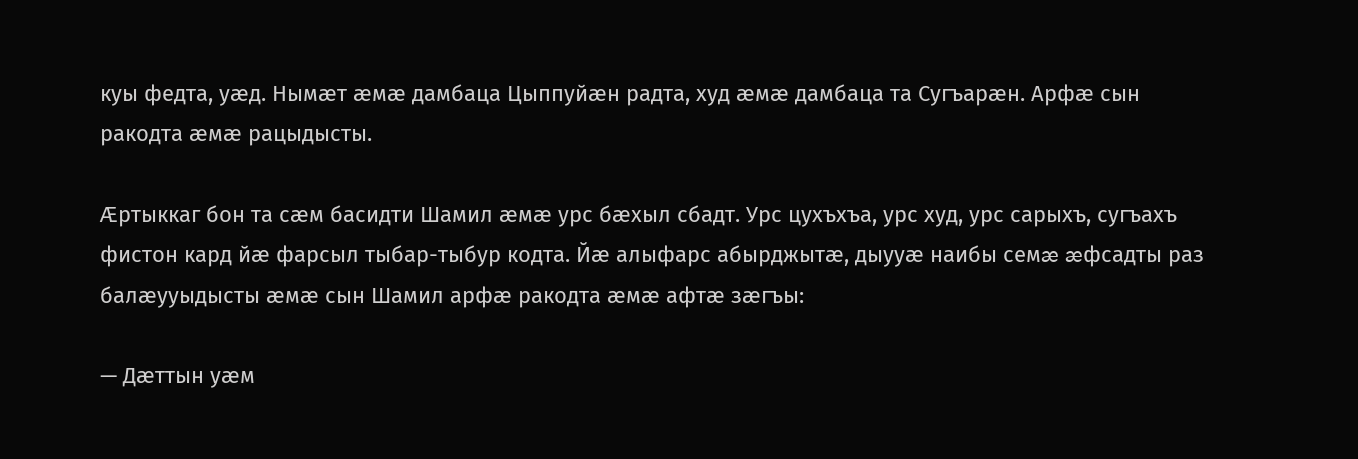куы федта, уæд. Нымæт æмæ дамбаца Цыппуйæн радта, худ æмæ дамбаца та Сугъарæн. Арфæ сын ракодта æмæ рацыдысты.

Æртыккаг бон та сæм басидти Шамил æмæ урс бæхыл сбадт. Урс цухъхъа, урс худ, урс сарыхъ, сугъахъ фистон кард йæ фарсыл тыбар-тыбур кодта. Йæ алыфарс абырджытæ, дыууæ наибы семæ æфсадты раз балæууыдысты æмæ сын Шамил арфæ ракодта æмæ афтæ зæгъы:

— Дæттын уæм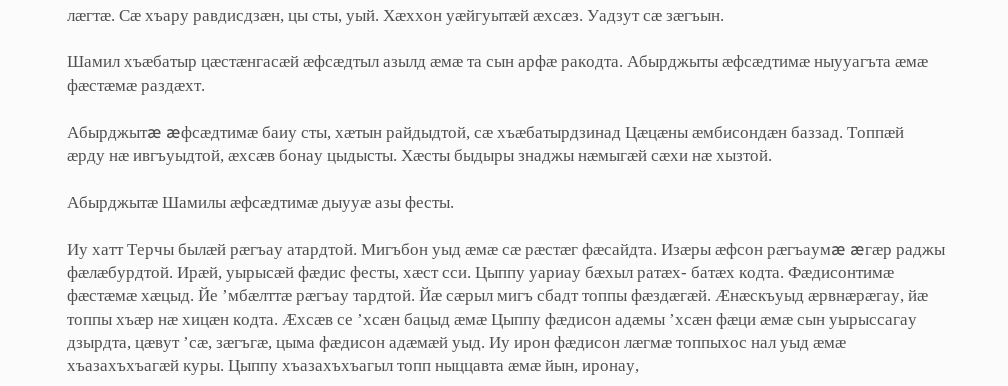лæгтæ. Сæ хъару равдисдзæн, цы сты, уый. Хæххон уæйгуытæй æхсæз. Уадзут сæ зæгъын.

Шамил хъæбатыр цæстæнгасæй æфсæдтыл азылд æмæ та сын арфæ ракодта. Абырджыты æфсæдтимæ ныууагъта æмæ фæстæмæ раздæхт.

Абырджытæ æфсæдтимæ баиу сты, хæтын райдыдтой, сæ хъæбатырдзинад Цæцæны æмбисондæн баззад. Топпæй æрду нæ ивгъуыдтой, æхсæв бонау цыдысты. Хæсты быдыры знаджы нæмыгæй сæхи нæ хызтой.

Абырджытæ Шамилы æфсæдтимæ дыууæ азы фесты.

Иу хатт Терчы былæй рæгъау атардтой. Мигъбон уыд æмæ сæ рæстæг фæсайдта. Изæры æфсон рæгъаумæ æгæр раджы фæлæбурдтой. Ирæй, уырысæй фæдис фесты, хæст сси. Цыппу уариау бæхыл ратæх- батæх кодта. Фæдисонтимæ фæстæмæ хæцыд. Йе ’мбæлттæ рæгъау тардтой. Йæ сæрыл мигъ сбадт топпы фæздæгæй. Æнæскъуыд æрвнæрæгау, йæ топпы хъæр нæ хицæн кодта. Æхсæв се ’хсæн бацыд æмæ Цыппу фæдисон адæмы ’хсæн фæци æмæ сын уырыссагау дзырдта, цæвут ’сæ, зæгъгæ, цыма фæдисон адæмæй уыд. Иу ирон фæдисон лæгмæ топпыхос нал уыд æмæ хъазахъхъагæй куры. Цыппу хъазахъхъагыл топп ныццавта æмæ йын, иронау,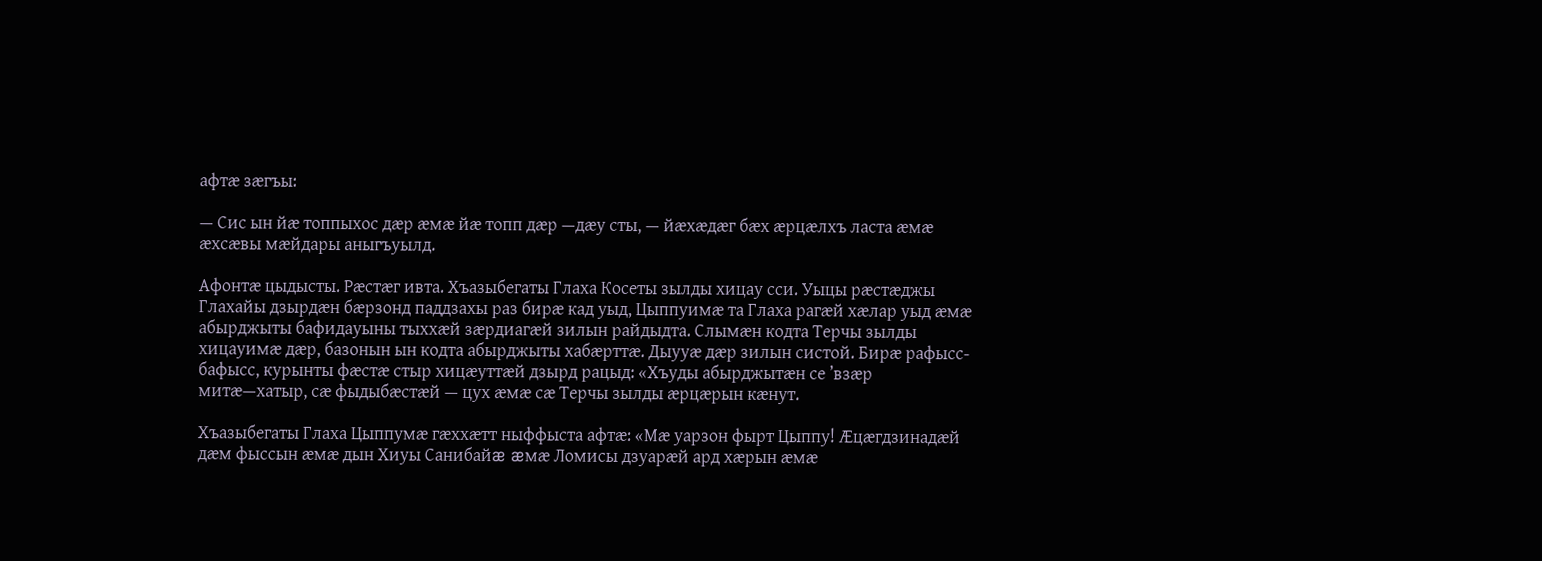афтæ зæгъы:

— Сис ын йæ топпыхос дæр æмæ йæ топп дæр —дæу сты, — йæхæдæг бæх æрцæлхъ ласта æмæ æхсæвы мæйдары аныгъуылд.

Афонтæ цыдысты. Рæстæг ивта. Хъазыбегаты Глаха Косеты зылды хицау сси. Уыцы рæстæджы Глахайы дзырдæн бæрзонд паддзахы раз бирæ кад уыд, Цыппуимæ та Глаха рагæй хæлар уыд æмæ абырджыты бафидауыны тыххæй зæрдиагæй зилын райдыдта. Слымæн кодта Терчы зылды хицауимæ дæр, базонын ын кодта абырджыты хабæрттæ. Дыууæ дæр зилын систой. Бирæ рафысс-бафысс, курынты фæстæ стыр хицæуттæй дзырд рацыд: «Хъуды абырджытæн се ’взæр митæ—хатыр, сæ фыдыбæстæй — цух æмæ сæ Терчы зылды æрцæрын кæнут.

Хъазыбегаты Глаха Цыппумæ гæххæтт ныффыста афтæ: «Мæ уарзон фырт Цыппу! Æцæгдзинадæй дæм фыссын æмæ дын Хиуы Санибайæ æмæ Ломисы дзуарæй ард хæрын æмæ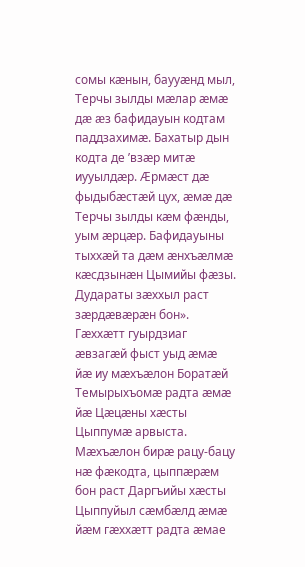сомы кæнын, баууæнд мыл, Терчы зылды мæлар æмæ дæ æз бафидауын кодтам паддзахимæ. Бахатыр дын кодта де ’взæр митæ иууылдæр. Æрмæст дæ фыдыбæстæй цух, æмæ дæ Терчы зылды кæм фæнды, уым æрцæр. Бафидауыны тыххæй та дæм æнхъæлмæ кæсдзынæн Цымийы фæзы. Дудараты зæххыл раст зæрдæвæрæн бон». Гæххæтт гуырдзиаг æвзагæй фыст уыд æмæ йæ иу мæхъæлон Боратæй Темырыхъомæ радта æмæ йæ Цæцæны хæсты Цыппумæ арвыста. Мæхъæлон бирæ рацу-бацу нæ фæкодта, цыппæрæм бон раст Даргъийы хæсты Цыппуйыл сæмбæлд æмæ йæм гæххæтт радта æмае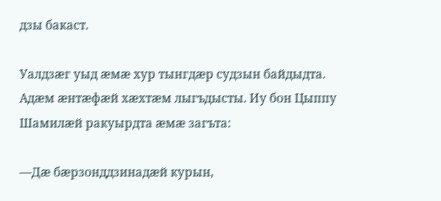дзы бакаст.

Уалдзæг уыд æмæ хур тынгдæр судзын байдыдта. Адæм æнтæфæй хæхтæм лыгъдысты. Иу бон Цыппу Шамилæй ракуырдта æмæ загъта:

—Дæ бæрзонддзинадæй курын,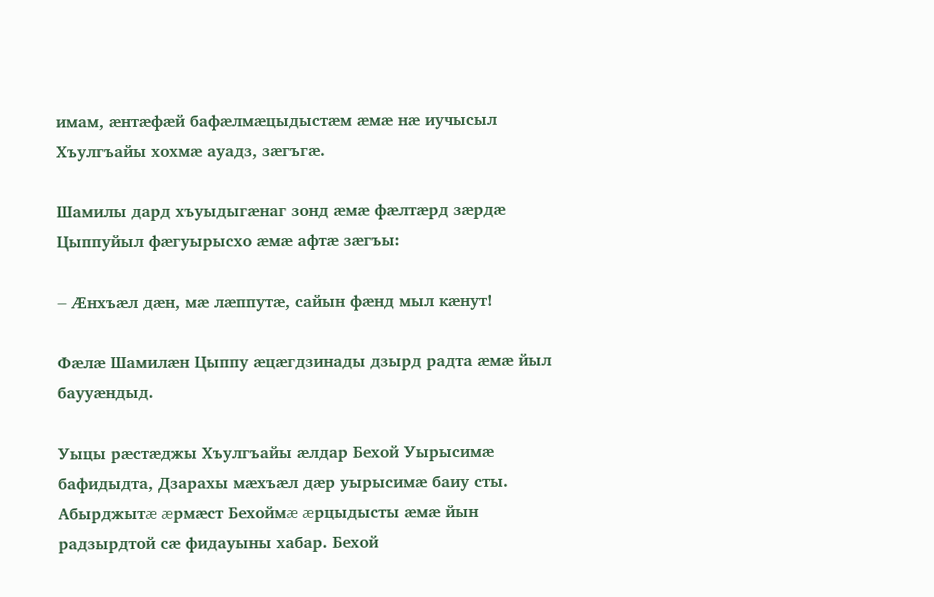имам, æнтæфæй бафæлмæцыдыстæм æмæ нæ иучысыл Хъулгъайы хохмæ ауадз, зæгъгæ.

Шамилы дард хъуыдыгæнаг зонд æмæ фæлтæрд зæрдæ Цыппуйыл фæгуырысхо æмæ афтæ зæгъы:

— Æнхъæл дæн, мæ лæппутæ, сайын фæнд мыл кæнут!

Фæлæ Шамилæн Цыппу æцæгдзинады дзырд радта æмæ йыл баууæндыд.

Уыцы рæстæджы Хъулгъайы æлдар Бехой Уырысимæ бафидыдта, Дзарахы мæхъæл дæр уырысимæ баиу сты. Абырджытæ æрмæст Бехоймæ æрцыдысты æмæ йын радзырдтой сæ фидауыны хабар. Бехой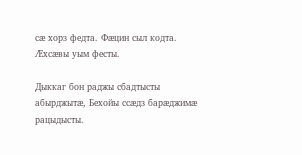сæ хорз федта. Фæцин сыл кодта. Æхсæвы уым фесты.

Дыккаг бон раджы сбадтысты абырджытæ, Бехойы ссæдз барæджимæ рацыдысты.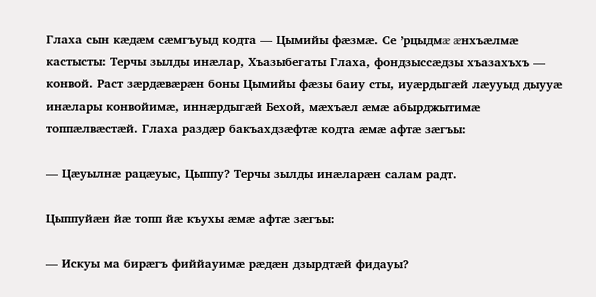Глаха сын кæдæм сæмгъуыд кодта — Цымийы фæзмæ. Се ’рцыдмæ æнхъæлмæ кастысты: Терчы зылды инæлар, Хъазыбегаты Глаха, фондзыссæдзы хъазахъхъ — конвой. Раст зæрдæвæрæн боны Цымийы фæзы баиу сты, иуæрдыгæй лæууыд дыууæ инæлары конвойимæ, иннæрдыгæй Бехой, мæхъæл æмæ абырджытимæ топпæлвæстæй. Глаха раздæр бакъахдзæфтæ кодта æмæ афтæ зæгъы:

— Цæуылнæ рацæуыс, Цыппу? Терчы зылды инæларæн салам радт.

Цыппуйæн йæ топп йæ къухы æмæ афтæ зæгъы:

— Искуы ма бирæгъ фиййауимæ рæдæн дзырдтæй фидауы?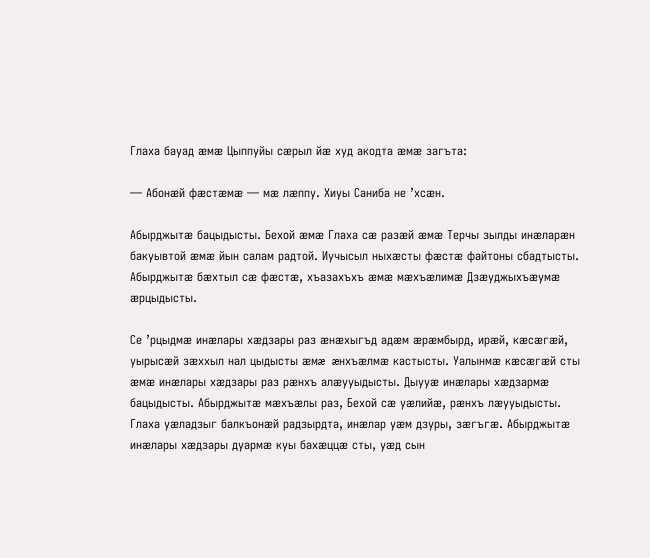Глаха бауад æмæ Цыппуйы сæрыл йæ худ акодта æмæ загъта:

— Абонæй фæстæмæ — мæ лæппу. Хиуы Саниба не ’хсæн.

Абырджытæ бацыдысты. Бехой æмæ Глаха сæ разæй æмæ Терчы зылды инæларæн бакуывтой æмæ йын салам радтой. Иучысыл ныхæсты фæстæ файтоны сбадтысты. Абырджытæ бæхтыл сæ фæстæ, хъазахъхъ æмæ мæхъæлимæ Дзæуджыхъæумæ æрцыдысты.

Се ’рцыдмæ инæлары хæдзары раз æнæхыгъд адæм æрæмбырд, ирæй, кæсæгæй, уырысæй зæххыл нал цыдысты æмæ æнхъæлмæ кастысты. Уалынмæ кæсæгæй сты æмæ инæлары хæдзары раз рæнхъ алæууыдысты. Дыууæ инæлары хæдзармæ бацыдысты. Абырджытæ мæхъæлы раз, Бехой сæ уæлийæ, рæнхъ лæууыдысты. Глаха уæладзыг балкъонæй радзырдта, инæлар уæм дзуры, зæгъгæ. Абырджытæ инæлары хæдзары дуармæ куы бахæццæ сты, уæд сын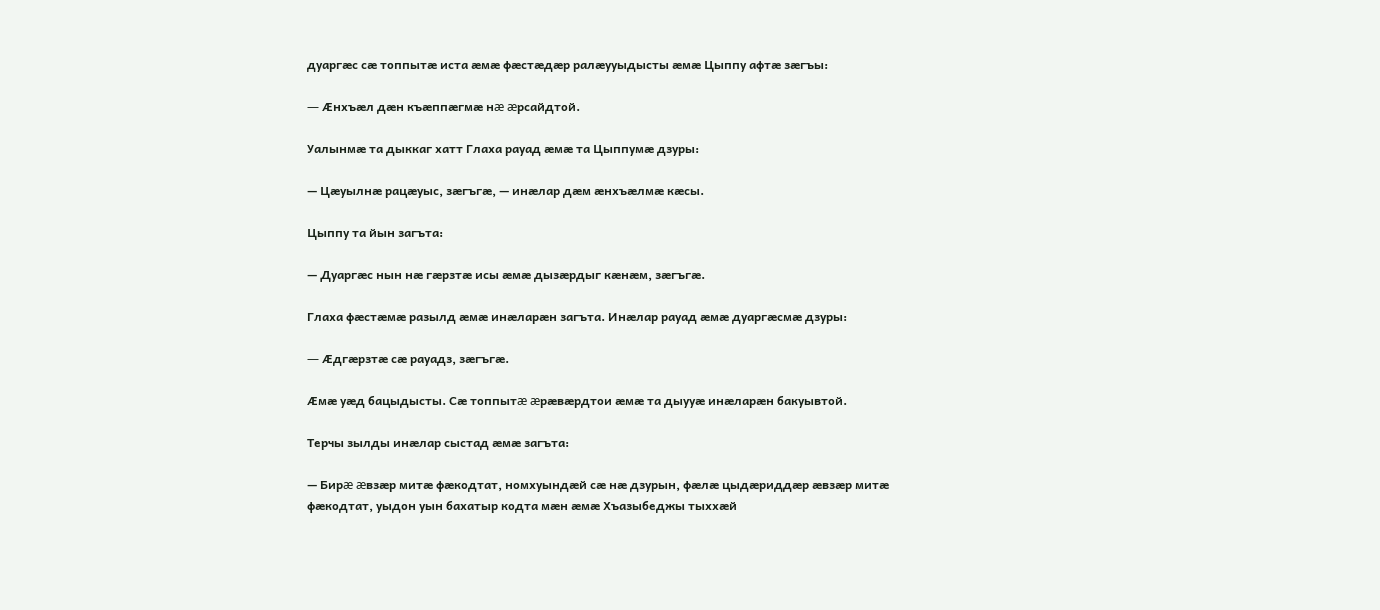дуаргæс сæ топпытæ иста æмæ фæстæдæр ралæууыдысты æмæ Цыппу афтæ зæгъы:

— Æнхъæл дæн къæппæгмæ нæ æрсайдтой.

Уалынмæ та дыккаг хатт Глаха рауад æмæ та Цыппумæ дзуры:

— Цæуылнæ рацæуыс, зæгъгæ, — инæлар дæм æнхъæлмæ кæсы.

Цыппу та йын загъта:

— Дуаргæс нын нæ гæрзтæ исы æмæ дызæрдыг кæнæм, зæгъгæ.

Глаха фæстæмæ разылд æмæ инæларæн загъта. Инæлар рауад æмæ дуаргæсмæ дзуры:

— Æдгæрзтæ сæ рауадз, зæгъгæ.

Æмæ уæд бацыдысты. Сæ топпытæ æрæвæрдтои æмæ та дыууæ инæларæн бакуывтой.

Терчы зылды инæлар сыстад æмæ загъта:

— Бирæ æвзæр митæ фæкодтат, номхуындæй сæ нæ дзурын, фæлæ цыдæриддæр æвзæр митæ фæкодтат, уыдон уын бахатыр кодта мæн æмæ Хъазыбеджы тыххæй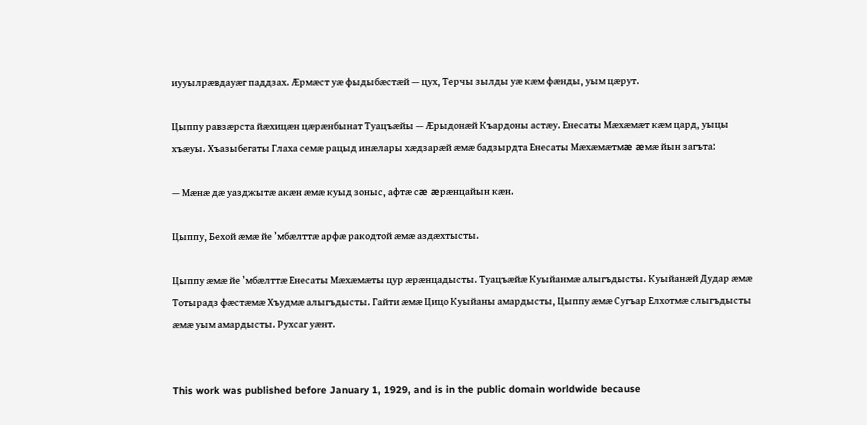иууылрæвдауæг паддзах. Æрмæст уæ фыдыбæстæй — цух, Терчы зылды уæ кæм фæнды, уым цæрут.

Цыппу равзæрста йæхицæн цæрæнбынат Туацъæйы — Æрыдонæй Къардоны астæу. Енесаты Мæхæмæт кæм цард, уыцы хъæуы. Хъазыбегаты Глаха семæ рацыд инæлары хæдзарæй æмæ бадзырдта Енесаты Мæхæмæтмæ æмæ йын загъта:

— Мæнæ дæ уазджытæ акæн æмæ куыд зоныс, афтæ сæ æрæнцайын кæн.

Цыппу, Бехой æмæ йе ’мбæлттæ арфæ ракодтой æмæ аздæхтысты.

Цыппу æмæ йе ’мбæлттæ Енесаты Мæхæмæты цур æрæнцадысты. Туацъæйæ Куыйанмæ алыгъдысты. Куыйанæй Дудар æмæ Тотырадз фæстæмæ Хъудмæ алыгъдысты. Гайти æмæ Цицо Куыйаны амардысты, Цыппу æмæ Сугъар Елхотмæ слыгъдысты æмæ уым амардысты. Рухсаг уæнт.


This work was published before January 1, 1929, and is in the public domain worldwide because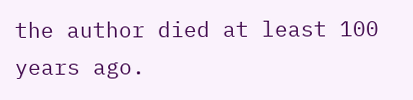the author died at least 100 years ago.